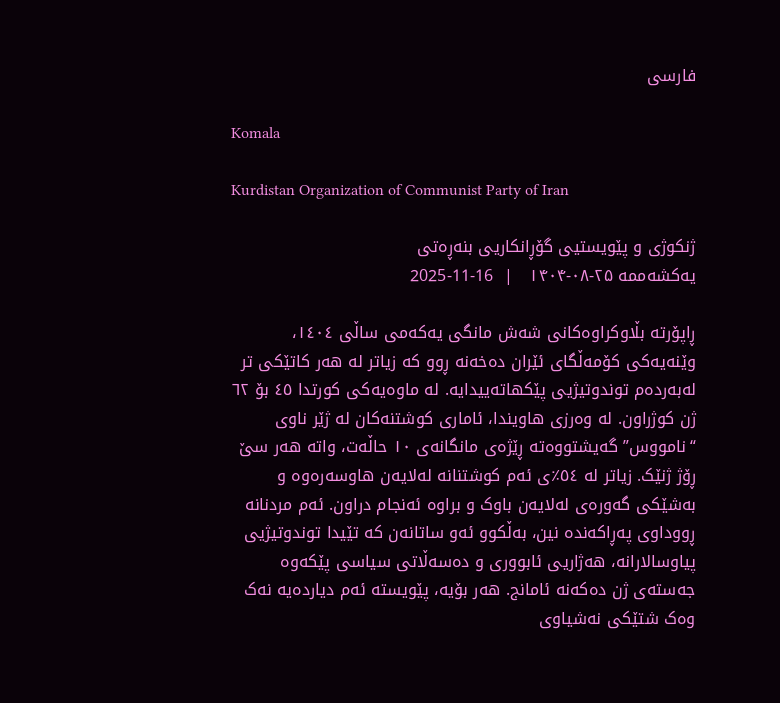فارسی

Komala

Kurdistan Organization of Communist Party of Iran

ژنکوژی و پێویستیی گۆڕانکاریی بنەڕەتی
یەکشەممە ۲۵-۰۸-۱۴۰۴   |  16-11-2025

ڕاپۆرتە بڵاوکراوەکانی شەش مانگی یەکەمی ساڵی ١٤٠٤، وێنەیەکی کۆمەڵگای ئێران دەخەنە ڕوو کە زیاتر لە هەر کاتێکی تر لەبەردەم توندوتیژیی پێکهاتەییدایە. لە ماوەیەکی کورتدا ٤٥ بۆ ٦٢ ژن کوژراون. لە وەرزی هاویندا، ئاماری کوشتنەکان لە ژێر ناوی “نامووس” گەیشتووەتە ڕێژەی مانگانەی ١٠ حاڵەت، واتە هەر سێ ڕۆژ ژنێک. زیاتر لە ٥٤٪ی ئەم کوشتنانە لەلایەن هاوسەرەوە و بەشێکی گەورەی لەلایەن باوک و براوە ئەنجام دراون. ئەم مردنانە ڕووداوی پەڕاکەندە نین، بەڵکوو ئەو ساتانەن کە تێیدا توندوتیژیی پیاوسالارانە، هەژاریی ئابووری و دەسەڵاتی سیاسی پێکەوە جەستەی ژن دەکەنە ئامانج. هەر بۆیە، پێویستە ئەم دیاردەیە نەک وەک شتێکی نەشیاوی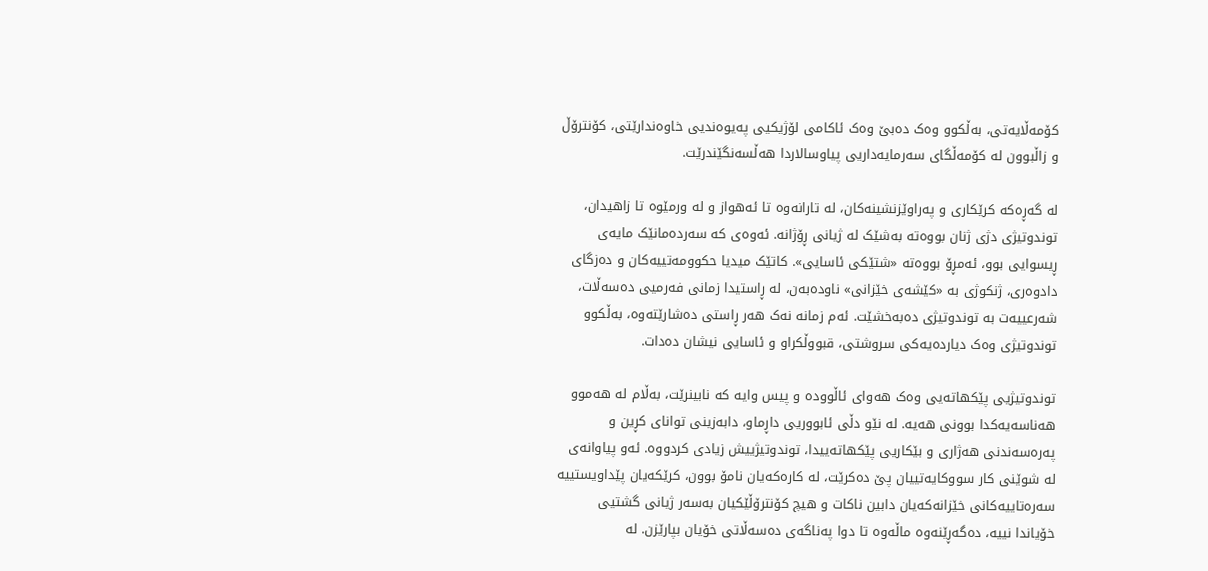کۆمەڵایەتی، بەڵکوو وەک دەبێ وەک ئاکامی لۆژیکیی پەیوەندیی خاوەندارێتی، کۆنترۆڵ و زاڵبوون لە کۆمەڵگای سەرمایەداریی پیاوسالاردا هەڵسەنگێندرێت.

لە گەڕەکە کرێکاری و پەراوێزنشینەکان، لە تارانەوە تا ئەهواز و لە ورمێوە تا زاهیدان، توندوتیژی دژی ژنان بووەتە بەشێک لە ژیانی ڕۆژانە. ئەوەی کە سەردەمانێک مایەی ڕیسوایی بوو، ئەمڕۆ بووەتە «شتێکی ئاسایی». کاتێک میدیا حکوومەتییەکان و دەزگای دادوەری، ژنکوژی بە «کێشەی خێزانی» ناودەبەن، لە ڕاستیدا زمانی فەرمیی دەسەڵات، شەرعییەت بە توندوتیژی دەبەخشێت. ئەم زمانە نەک هەر ڕاستی دەشارێتەوە، بەڵکوو توندوتیژی وەک دیاردەیەکی سروشتی، قبووڵکراو و ئاسایی نیشان دەدات.

توندوتیژیی پێكهاتەیی وەک هەوای ئاڵوودە و پیس وایە کە نابینرێت، بەڵام لە هەموو هەناسەیەکدا بوونی هەیە. لە نێو دڵی ئابووریی داڕماو، دابەزینی توانای کڕین و پەرەسەندنی هەژاری و بێکاریی پێکهاتەییدا، توندوتیژییش زیادی کردووە. ئەو پیاوانەی لە شوێنی کار سووکایەتییان پێ دەکرێت، لە کارەکەیان نامۆ بوون، کرێکەیان پێداویستییە سەرەتاییەکانی خێزانەکەیان دابین ناکات و هیچ کۆنترۆڵێکیان بەسەر ژیانی گشتیی خۆیاندا نییە، دەگەڕێنەوە ماڵەوە تا دوا پەناگەی دەسەڵاتی خۆیان بپارێزن. لە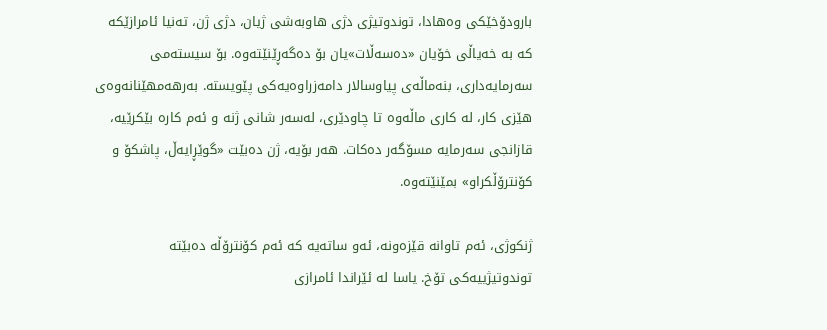بارودۆخێکی وەهادا، توندوتیژی دژی هاوبەشی ژیان، دژی ژن، تەنیا ئامرازێکە کە بە خەیاڵی خۆیان «دەسەڵات»یان بۆ دەگەڕێنێتەوە. بۆ سیستەمی سەرمایەداری، بنەماڵەی پیاوسالار دامەزراوەیەکی پێویستە. بەرهەمهێنانەوەی هێزی کار، لە کاری ماڵەوە تا چاودێری، لەسەر شانی ژنە و ئەم کارە بێکرێیە، قازانجی سەرمایە مسۆگەر دەکات. هەر بۆیە، ژن دەبێت «گوێڕایەڵ، پاشکۆ و کۆنترۆڵکراو» بمێنێتەوە.

ژنکوژی، ئەم تاوانە قێزەونە، ئەو ساتەیە کە ئەم کۆنترۆڵە دەبێتە توندوتیژییەکی تۆخ. یاسا لە ئێراندا ئامرازی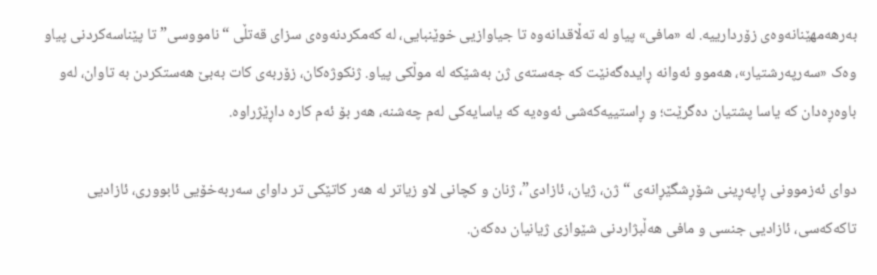بەرهەمهێنانەوەی زۆردارییە. لە «مافی» پیاو لە تەڵاقدانەوە تا جیاوازیی خوێنبایی، لە کەمکردنەوەی سزای قەتڵی “نامووسی” تا پێناسەکردنی پیاو وەک «سەرپەرشتیار»، هەموو ئەوانە ڕایدەگەنێت کە جەستەی ژن بەشێکە لە موڵکی پیاو. ژنکوژەکان، زۆربەی کات بەبێ هەستکردن بە تاوان، لەو باوەڕەدان کە یاسا پشتیان دەگرێت؛ و ڕاستییەکەشی ئەوەیە کە یاسایەکی لەم چەشنە، هەر بۆ ئەم کارە داڕێژراوە.

دوای ئەزموونی ڕاپەڕینی شۆڕشگێڕانەی “ژن، ژیان، ئازادی”، ژنان و کچانی لاو زیاتر لە هەر کاتێکی تر داوای سەربەخۆیی ئابووری، ئازادیی تاکەکەسی، ئازادیی جنسی و مافی هەڵبژاردنی شێوازی ژیانیان دەکەن.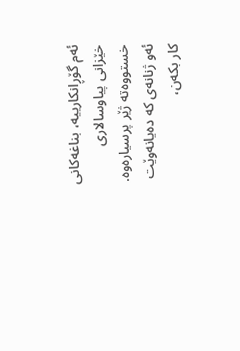ئەم گۆڕانکارییە، بناغەکانی خێزانی پیاوسالاری خستووەتە ژێر پرسیارەوە. ئەو ژنانەی کە دەیانەوێت کار بکەن،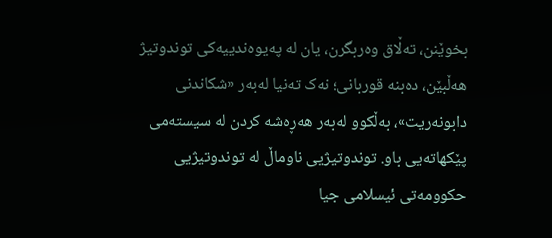بخوێنن، تەڵاق وەربگرن، یان لە پەیوەندییەکی توندوتیژ هەڵبێن، دەبنە قوربانی؛ نەک تەنیا لەبەر «شکاندنی دابونەریت»، بەڵکوو لەبەر هەڕەشە کردن لە سیستەمی پێکهاتەیی باو. توندوتیژیی ناوماڵ لە توندوتیژیی حکوومەتی ئیسلامی جیا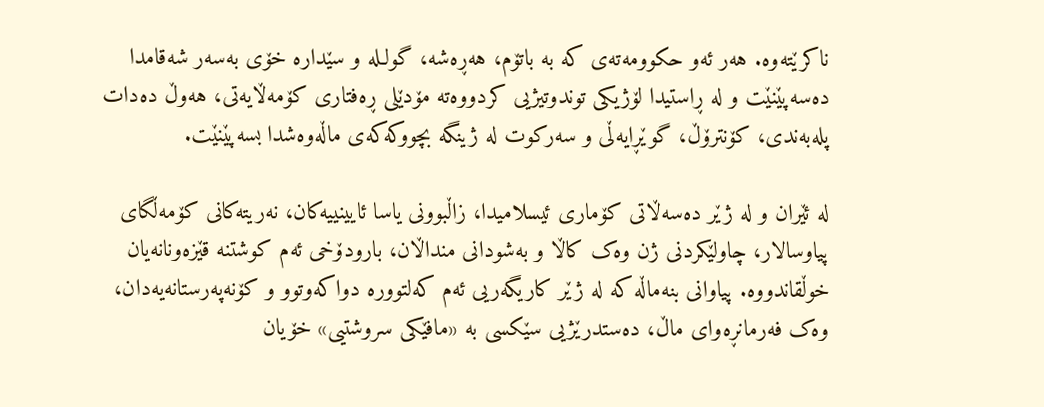ناکرێتەوە. هەر ئەو حکوومەتەی کە بە باتۆم، هەڕەشە، گولـلە و سێدارە خۆی بەسەر شەقامدا دەسەپێنێت و لە ڕاستیدا لۆژیکی توندوتیژیی کردووەتە مۆدێلی ڕەفتاری کۆمەڵایەتی، هەوڵ دەدات پلەبەندی، کۆنترۆڵ، گوێڕایەڵی و سەرکوت لە ژینگە بچووکەکەی ماڵەوەشدا بسەپێنێت.

لە ئێران و لە ژێر دەسەڵاتی کۆماری ئیسلامیدا، زاڵبوونی یاسا ئایینییەکان، نەریتەکانی کۆمەڵگای پیاوسالار، چاولێکردنی ژن وەک کاڵا و بەشودانی منداڵان، بارودۆخی ئەم کوشتنە قێزەونانەیان خوڵقاندووە. پیاوانی بنەماڵە کە لە ژێر کاریگەریی ئەم کەلتوورە دواکەوتوو و کۆنەپەرستانەیەدان، وەک فەرمانڕەوای ماڵ، دەستدرێژیی سێکسی بە «مافێکی سروشتیی» خۆیان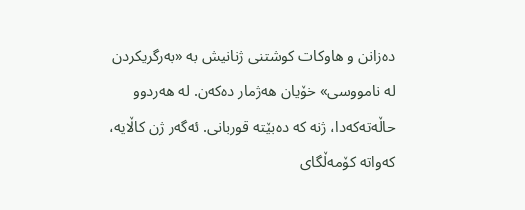دەزانن و هاوکات کوشتنی ژنانیش بە «بەرگریکردن لە نامووسی» خۆیان هەژمار دەکەن. لە هەردوو حاڵەتەکەدا، ژنە کە دەبێتە قوربانی. ئەگەر ژن کاڵایە، کەواتە کۆمەڵگای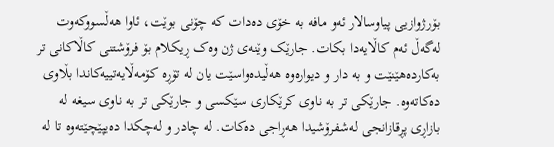بۆرژوازیی پیاوسالار ئەو مافە بە خۆی دەدات کە چۆنی بوێت، ئاوا هەڵسووکەوت لەگەڵ ئەم کاڵایەدا بکات. جارێک وێنەی ژن وەک ڕیکلام بۆ فرۆشتنی کاڵاکانی تر بەکاردەهێنێت و بە دار و دیوارەوە هەڵیدەواسێت یان لە تۆڕە کۆمەڵایەتییەکاندا بڵاوی دەکاتەوە. جارێکی تر بە ناوی کرێکاری سێکسی و جارێکی تر بە ناوی سیغە لە بازاڕی پڕقازانجی لەشفرۆشیدا هەڕاجی دەکات. لە چادر و لەچکدا دەیپێچێتەوە تا لە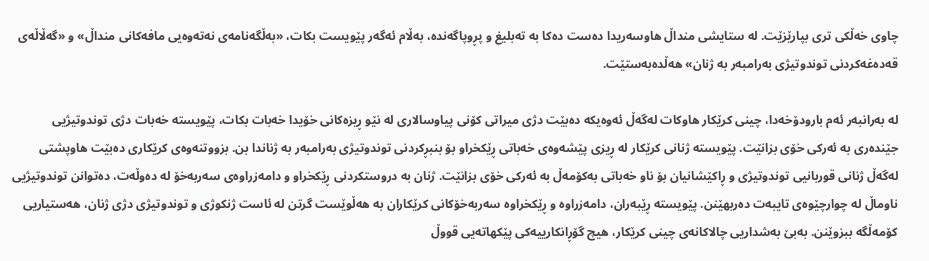چاوی خەڵکی تری بپارێزێت. لە ستایشی منداڵ هاوسەریدا دەست دەکا بە تەبلیغ و پڕوپاگەندە، بەڵام ئەگەر پێویست بکات، «بەڵگەنامەی نەتەوەیی مافەکانی منداڵ» و «گەڵاڵەی قەدەغەکردنی توندوتیژی بەرامبەر بە ژنان» هەڵدەبەستێت.

لە بەرانبەر ئەم بارودۆخەدا، چینی کرێکار هاوکات لەگەڵ ئەوەیکە دەبێت دژی میراتی کۆنی پیاوسالاری لە نێو ڕیزەکانی خۆیدا خەبات بکات، پێویستە خەبات دژی توندوتیژیی جێندەری بە ئەرکی خۆی بزانێت. پێویستە ژنانی کرێکار لە ڕیزی پێشەوەی خەباتی ڕێکخراو بۆ بنبڕکردنی توندوتیژی بەرامبەر بە ژناندا بن. بزووتنەوەی کرێکاری دەبێت هاوپشتی لەگەڵ ژنانی قوربانیی توندوتیژی و ڕاکێشانیان بۆ ناو خەباتی بەکۆمەڵ بە ئەرکی خۆی بزانێت. ژنان بە دروستکردنی ڕێکخراو و دامەزراوەی سەربەخۆ لە دەوڵەت، دەتوانن توندوتیژیی ناوماڵ لە چوارچێوەی تایبەت دەربهێنن. پێویستە ڕێبەران، دامەزراوە و ڕێکخراوە سەربەخۆکانی کرێکاران بە هەڵوێست گرتن لە ئاست ژنکوژی و توندوتیژی دژی ژنان، هەستیاریی کۆمەڵگە ببزوێنن. بەبێ بەشداریی چالاکانەی چینی کرێکار، هیچ گۆڕانکارییەکی پێکهاتەیی قووڵ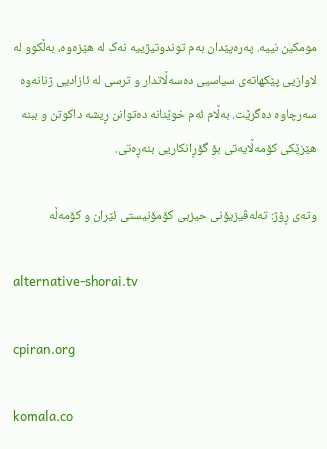مومکین نییە. پەرەپێدان بەم توندوتیژییە نەک لە هێزەوە، بەڵکوو لە لاوازیی پێکهاتەی سیاسیی دەسەڵاتدار و ترسی لە ئازادیی ژنانەوە سەرچاوە دەگرێت. بەڵام ئەم خوێنانە دەتوانن ڕیشە داکوتن و ببنە هێزێکی کۆمەڵایەتی بۆ گۆڕانکاریی بنەڕەتی.

وتەی ڕۆژ: تەلەڤیزیۆنی حیزبی کۆمۆنیستی ئێران و کۆمەڵە

alternative-shorai.tv

cpiran.org

komala.co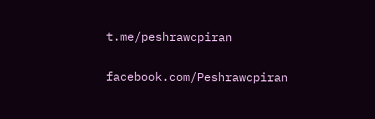t.me/peshrawcpiran

facebook.com/Peshrawcpiran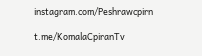instagram.com/Peshrawcpirn

t.me/KomalaCpiranTv